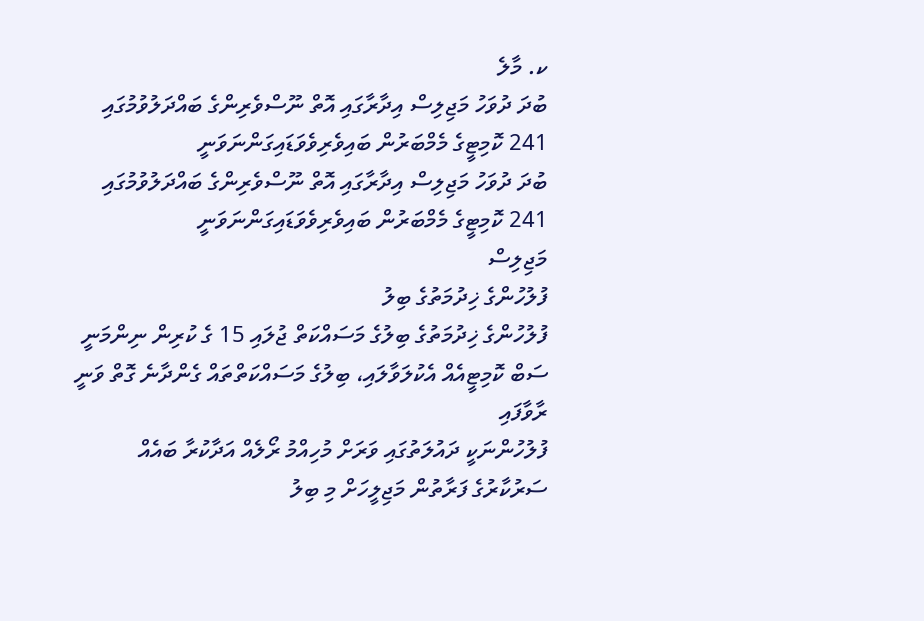ކ. މާލެ
ބުދަ ދުވަހު މަޖިލިސް އިދާރާގައި އޮތް ނޫސްވެރިންގެ ބައްދަލުވުމުގައި 241 ކޮމިޓީގެ މެމްބަރުން ބައިވެރިވެވަޑައިގަންނަވަނީ
ބުދަ ދުވަހު މަޖިލިސް އިދާރާގައި އޮތް ނޫސްވެރިންގެ ބައްދަލުވުމުގައި 241 ކޮމިޓީގެ މެމްބަރުން ބައިވެރިވެވަޑައިގަންނަވަނީ
މަޖިލިސް
ފުލުހުންގެ ޚިދުމަތުގެ ބިލު
ފުލުހުންގެ ޚިދުމަތުގެ ބިލުގެ މަސައްކަތް ޖުލައި 15 ގެ ކުރިން ނިންމަނީ
ސަބް ކޮމިޓީއެއް އެކުލަވާލައި، ބިލުގެ މަސައްކަތްތައް ގެންދާނެ ގޮތް ވަނީ ރާވާފައި
ފުލުހުންނަކީ ދައުލަތުގައި ވަރަށް މުހިއްމު ރޯލެއް އަދާކުރާ ބައެއް
ސަރުކާރުގެ ފަރާތުން މަޖިލީހަށް މި ބިލު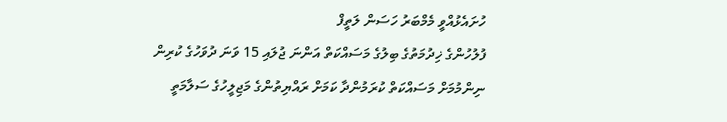ހުށައެޅުއްވީ މެމްބަރު ހަސަން ލަތީފް
ފުލުހުންގެ ޚިދުމަތުގެ ބިލުގެ މަސައްކަތް އަންނަ ޖުލައި 15 ވަނަ ދުވަހުގެ ކުރިން ނިންމުމަށް މަސައްކަތް ކުރަމުންދާ ކަމަށް ރައްޔިތުންގެ މަޖިލީހުގެ ސަލާމަތީ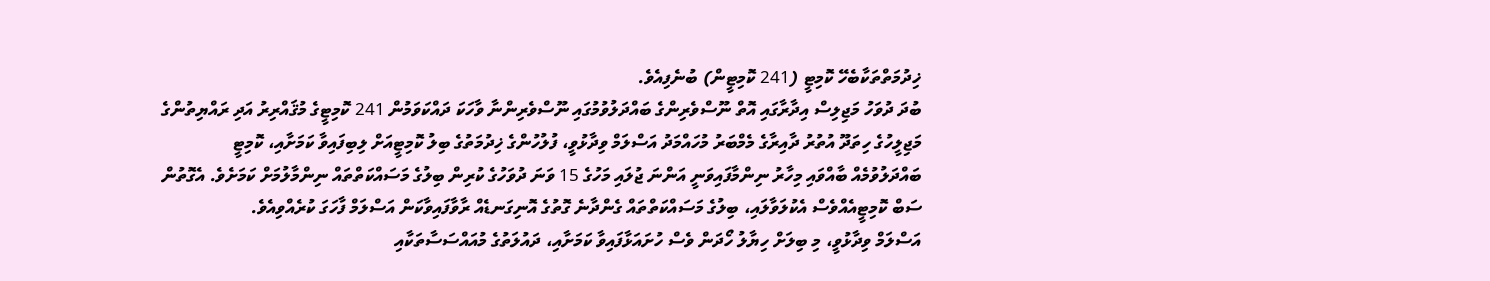ޚިދުމަތްތަކާބެހޭ ކޮމިޓީ (241 ކޮމިޓީން) ބުނެފިއެވެ.
ބުދަ ދުވަހު މަޖިލިސް އިދާރާގައި އޮތް ނޫސްވެރިންގެ ބައްދަލުވުމުގައި ނޫސްވެރިންނާ ވާހަކަ ދައްކަވަމުން 241 ކޮމިޓީގެ މުޤައްރިރު އަދި ރައްޔިތުންގެ މަޖިލީހުގެ ހިތަދޫ އުތުރު ދާއިރާގެ މެމްބަރު މުހައްމަދު އަސްލަމް ވިދާޅުވީ، ފުލުހުންގެ ޚިދުމަތުގެ ބިލު ކޮމިޓީއަށް ލިބިފައިވާ ކަމަށާއި، ކޮމިޓީ ބައްދަލުވުމެއް ބާއްވައި މިހާރު ނިންމާފައިވަނީ އަންނަ ޖުލައި މަހުގެ 15 ވަނަ ދުވަހުގެ ކުރިން ބިލުގެ މަސައްކަތްތައް ނިންމާލުމަށް ކަމަށެވެ. އެގޮތުން ސަބް ކޮމިޓީއެއްވެސް އެކުލަވާލައި، ބިލުގެ މަސައްކަތްތައް ގެންދާނެ ގޮތުގެ އޮނިގަނޑެއް ރާވާފައިވާކަން އަސްލަމް ފާހަގަ ކުރެއްވިއެވެ.
އަސްލަމް ވިދާޅުވީ، މި ބިލަށް ހިޔާލު ހޯދަން ވެސް ހުށައަޅާފައިވާ ކަމަށާއި، ދައުލަތުގެ މުއައްސަސާތަކާއި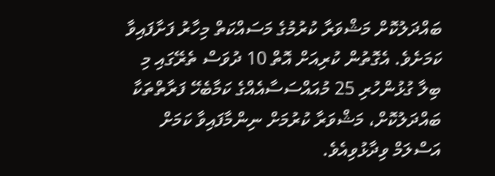ބައްދަލުކޮށް މަޝްވަރާ ކުރުމުގެ މަސައްކަތް މިހާރު ފަށާފައިވާ ކަމަށެވެ. އެގޮތުން ކުރިއަށް އޮތް 10 ދުވަސް ތެރޭގައި މި ބިލާ ގުޅުންހުރި 25 މުއައްސަސާއެއްގެ ކަމާބެހޭ ފަރާތްތަކާ ބައްދަލުކޮށް، މަޝްވަރާ ކުރުމަށް ނިންމާފައިވާ ކަމަށް އަސްލަމް ވިދާޅުވިއެވެ.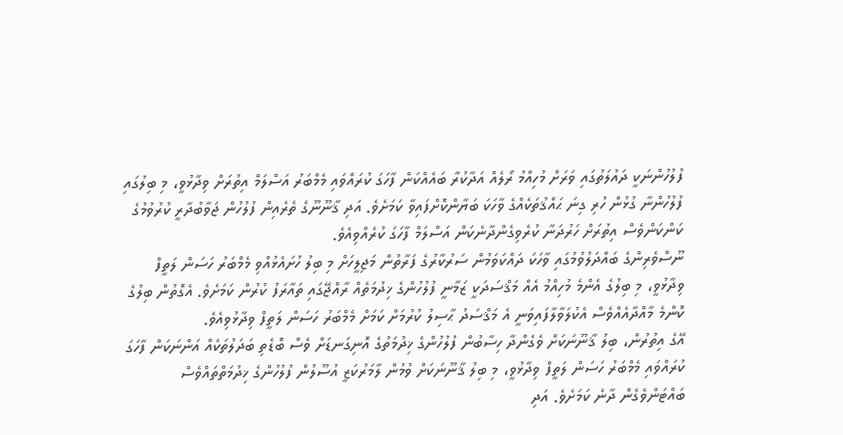ފުލުހުންނަކީ ދައުލަތުގައި ވަރަށް މުހިއްމު ރޯލެއް އަދާކުރާ ބައެއްކަން ފާހަގަ ކުރައްވައި މެމްބަރު އަސްލަމް އިތުރަށް ވިދާޅުވީ، މި ބިލުގައި ފުލުހުންނާ ގުޅުން ހުރި ގިނަ ޙައްޤުތަކެއްގެ ވާހަކަ ބަޔާންކޮށްފައިވާ ކަމަށެވެ. އަދި ޤާނޫނޫގެ ތެރެއިން ފުލުހުން ޖަވާބުދާރީ ކުރުވުމުގެ ކަންކަންވެސް އިތުރަށް ހަރުދަނާ ކުރެވިގެންދާނެކަން އަސްލަމް ފާހަގަ ކުރެއްވިއެވެ.
ނޫސްވެރިންގެ ބައްދަލުވުމުގައި ވާހަކަ ދައްކަވަމުން ސަރުކާރުގެ ފަރާތުން މަޖިލީހަށް މި ބިލު ހުށައެޅުއްވި މެމްބަރު ހަސަން ލަތީފް ވިދާޅުވީ، މި ބިލުގެ އެންމެ މުހިއްމު އެއް މަޤްސަދަކީ ޒަމާނީ ފުލުހުންގެ ޚިދުމަތެއް ރާއްޖޭގައި ތައާރަފު ކުރުން ކަމަށެވެ. އެގޮތުން ބިލުގެ ކޮންމެ މާއްދާއެއްވެސް އެކުލަވާލާފައިވަނީ އެ މަޤްސަދު ޙާސިލު ކުރުމަށް ކަމަށް މެމްބަރު ހަސަން ލަތީފް ވިދާޅުވިއެވެ.
އޭގެ އިތުރުން، ބިލު ޤާނޫނަކަށް ވެގެންދާ ހިސާބުން ފުލުހުންގެ ޚިދުމަތުގެ އޮނިގަނޑަށް ވެސް ބޮޑެތި ބަދަލުތަކެއް އަންނަކަން ފާހަގަ ކުރައްވައި މެމްބަރު ހަސަން ލަތީފް ވިދާޅުވީ، މި ބިލު ޤާނޫނަކަށް ވުމުން ލާމަރުކަޒީ އުސޫލުން ފުލުހުންގެ ޚިދުމަތްތައްވެސް ބައްޓަންވެގެން ދާނެ ކަމަށެވެ. އަދި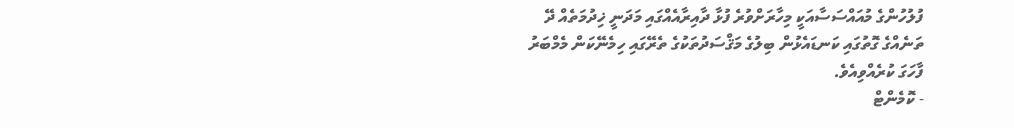ފުލުހުންގެ މުއައްސަސާއަކީ މިހާރަށްވުރެ ފުޅާ ދާއިރާއެއްގައި މަދަނީ ޚިދުމަތެއް ދޭ ތަނެއްގެ ގޮތުގައި ކަނޑައެޅުން ބިލުގެ މަޤްސަދުތަކުގެ ތެރޭގައި ހިމެނޭކަން މެމްބަރު ފާހަގަ ކުރެއްވިއެވެ.
- ކޮމެންޓް